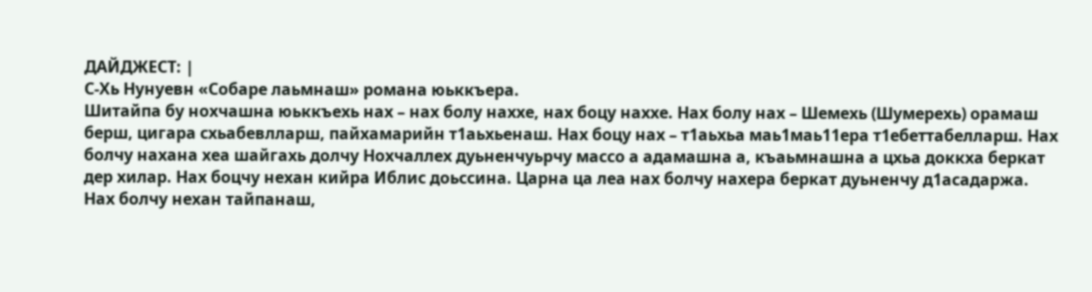ДАЙДЖЕСТ: |
С-Хь Нунуевн «Собаре лаьмнаш» романа юьккъера.
Шитайпа бу нохчашна юьккъехь нах – нах болу наххе, нах боцу наххе. Нах болу нах – Шемехь (Шумерехь) орамаш берш, цигара схьабевлларш, пайхамарийн т1аьхьенаш. Нах боцу нах – т1аьхьа маь1маь11ера т1ебеттабелларш. Нах болчу нахана хеа шайгахь долчу Нохчаллех дуьненчуьрчу массо а адамашна а, къаьмнашна а цхьа доккха беркат дер хилар. Нах боцчу нехан кийра Иблис доьссина. Царна ца леа нах болчу нахера беркат дуьненчу д1асадаржа.
Нах болчу нехан тайпанаш,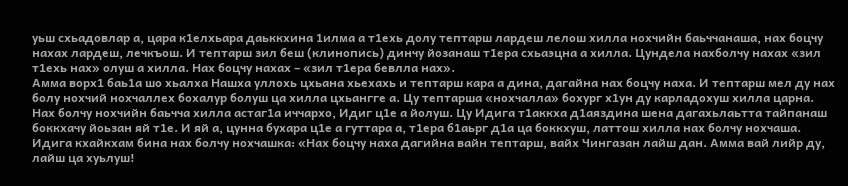уьш схьадовлар а, цара к1елхьара даьккхина 1илма а т1ехь долу тептарш лардеш лелош хилла нохчийн баьччанаша, нах боцчу нахах лардеш, лечкъош. И тептарш зил беш (клинопись) динчу йозанаш т1ера схьаэцна а хилла. Цундела нахболчу нахах «зил т1ехь нах» олуш а хилла. Нах боцчу нахах – «зил т1ера бевлла нах».
Амма ворх1 баь1а шо хьалха Нашха уллохь цхьана хьехахь и тептарш кара а дина, дагайна нах боцчу наха. И тептарш мел ду нах болу нохчий нохчаллех бохалур болуш ца хилла цхьангге а. Цу тептарша «нохчалла» бохург х1ун ду карладохуш хилла царна.
Нах болчу нохчийн баьчча хилла астаг1а иччархо, Идиг ц1е а йолуш. Цу Идига т1аккха д1аяздина шена дагахьлаьтта тайпанаш боккхачу йоьзан яй т1е. И яй а, цунна бухара ц1е а гуттара а, т1ера б1аьрг д1а ца боккхуш, латтош хилла нах болчу нохчаша.
Идига кхайкхам бина нах болчу нохчашка: «Нах боцчу наха дагийна вайн тептарш, вайх Чингазан лайш дан. Амма вай лийр ду, лайш ца хуьлуш!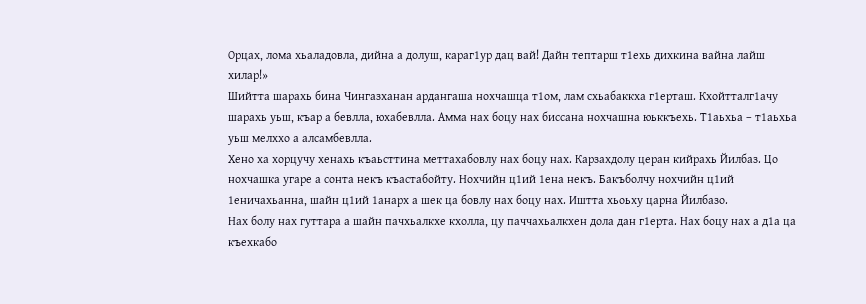Орцах, лома хьаладовла, дийна а долуш, караг1ур дац вай! Дайн тептарш т1ехь дихкина вайна лайш хилар!»
Шийтта шарахь бина Чингазханан ардангаша нохчашца т1ом, лам схьабаккха г1ерташ. Кхойтталг1ачу шарахь уьш, къар а бевлла, юхабевлла. Амма нах боцу нах биссана нохчашна юьккъехь. Т1аьхьа – т1аьхьа уьш мелххо а алсамбевлла.
Хено ха хорцучу хенахь къаьсттина меттахабовлу нах боцу нах. Карзахдолу церан кийрахь Йилбаз. Цо нохчашка угаре а сонта некъ къастабойту. Нохчийн ц1ий 1ена некъ. Бакъболчу нохчийн ц1ий 1еничахьанна, шайн ц1ий 1анарх а шек ца бовлу нах боцу нах. Иштта хьоьху царна Йилбазо.
Нах болу нах гуттара а шайн пачхьалкхе кхолла, цу паччахьалкхен дола дан г1ерта. Нах боцу нах а д1а ца къехкабо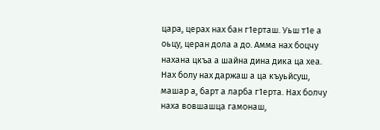цара, церах нах бан г1ерташ. Уьш т1е а оьцу, церан дола а до. Амма нах боцчу нахана цкъа а шайна дина дика ца хеа.
Нах болу нах даржаш а ца къуьйсуш, машар а, барт а ларба г1ерта. Нах болчу наха вовшашца гамонаш,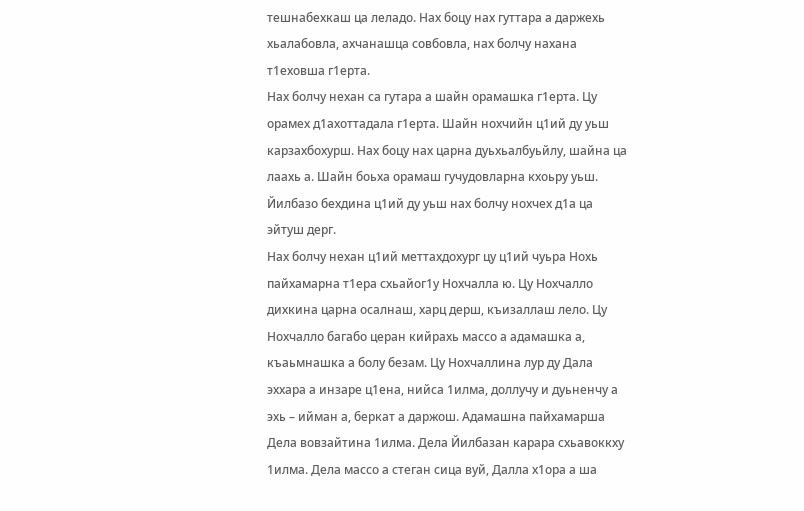тешнабехкаш ца леладо. Нах боцу нах гуттара а даржехь хьалабовла, ахчанашца совбовла, нах болчу нахана т1еховша г1ерта.
Нах болчу нехан са гутара а шайн орамашка г1ерта. Цу орамех д1ахоттадала г1ерта. Шайн нохчийн ц1ий ду уьш карзахбохурш. Нах боцу нах царна дуьхьалбуьйлу, шайна ца лаахь а. Шайн боьха орамаш гучудовларна кхоьру уьш. Йилбазо бехдина ц1ий ду уьш нах болчу нохчех д1а ца эйтуш дерг.
Нах болчу нехан ц1ий меттахдохург цу ц1ий чуьра Нохь пайхамарна т1ера схьайог1у Нохчалла ю. Цу Нохчалло дихкина царна осалнаш, харц дерш, къизаллаш лело. Цу Нохчалло багабо церан кийрахь массо а адамашка а, къаьмнашка а болу безам. Цу Нохчаллина лур ду Дала эххара а инзаре ц1ена, нийса 1илма, доллучу и дуьненчу а эхь – ийман а, беркат а даржош. Адамашна пайхамарша Дела вовзайтина 1илма. Дела Йилбазан карара схьавоккху 1илма. Дела массо а стеган сица вуй, Далла х1ора а ша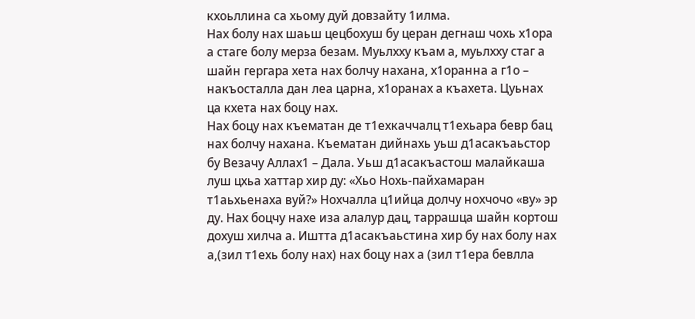кхоьллина са хьому дуй довзайту 1илма.
Нах болу нах шаьш цецбохуш бу церан дегнаш чохь х1ора а стаге болу мерза безам. Муьлхху къам а, муьлхху стаг а шайн гергара хета нах болчу нахана, х1оранна а г1о – накъосталла дан леа царна, х1оранах а къахета. Цуьнах ца кхета нах боцу нах.
Нах боцу нах къематан де т1ехкаччалц т1ехьара бевр бац нах болчу нахана. Къематан дийнахь уьш д1асакъаьстор бу Везачу Аллах1 – Дала. Уьш д1асакъастош малайкаша луш цхьа хаттар хир ду: «Хьо Нохь-пайхамаран т1аьхьенаха вуй?» Нохчалла ц1ийца долчу нохчочо «ву» эр ду. Нах боцчу нахе иза алалур дац, таррашца шайн кортош дохуш хилча а. Иштта д1асакъаьстина хир бу нах болу нах а,(зил т1ехь болу нах) нах боцу нах а (зил т1ера бевлла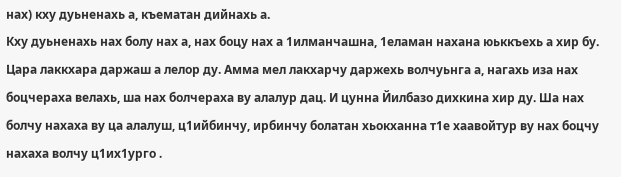нах) кху дуьненахь а, къематан дийнахь а.
Кху дуьненахь нах болу нах а, нах боцу нах а 1илманчашна, 1еламан нахана юьккъехь а хир бу. Цара лаккхара даржаш а лелор ду. Амма мел лакхарчу даржехь волчуьнга а, нагахь иза нах боцчераха велахь, ша нах болчераха ву алалур дац. И цунна Йилбазо дихкина хир ду. Ша нах болчу нахаха ву ца алалуш, ц1ийбинчу, ирбинчу болатан хьокханна т1е хаавойтур ву нах боцчу нахаха волчу ц1их1урго .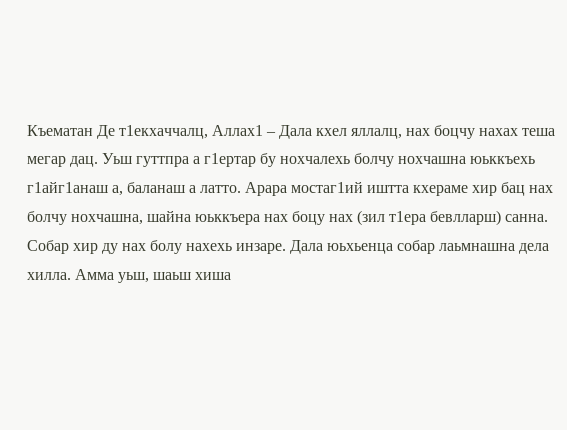Къематан Де т1екхаччалц, Аллах1 – Дала кхел яллалц, нах боцчу нахах теша мегар дац. Уьш гуттпра а г1ертар бу нохчалехь болчу нохчашна юьккъехь г1айг1анаш а, баланаш а латто. Арара мостаг1ий иштта кхераме хир бац нах болчу нохчашна, шайна юьккъера нах боцу нах (зил т1ера бевлларш) санна.
Собар хир ду нах болу нахехь инзаре. Дала юьхьенца собар лаьмнашна дела хилла. Амма уьш, шаьш хиша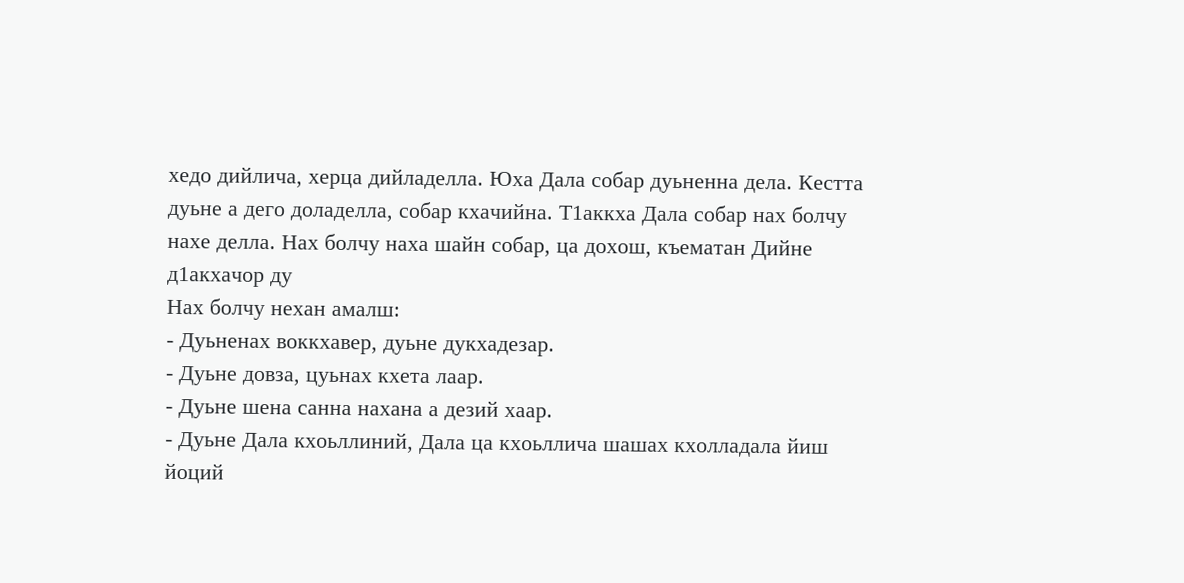хедо дийлича, херца дийладелла. Юха Дала собар дуьненна дела. Кестта дуьне а дего доладелла, собар кхачийна. Т1аккха Дала собар нах болчу нахе делла. Нах болчу наха шайн собар, ца дохош, къематан Дийне д1акхачор ду
Нах болчу нехан амалш:
- Дуьненах воккхавер, дуьне дукхадезар.
- Дуьне довза, цуьнах кхета лаар.
- Дуьне шена санна нахана а дезий хаар.
- Дуьне Дала кхоьллиний, Дала ца кхоьллича шашах кхолладала йиш йоций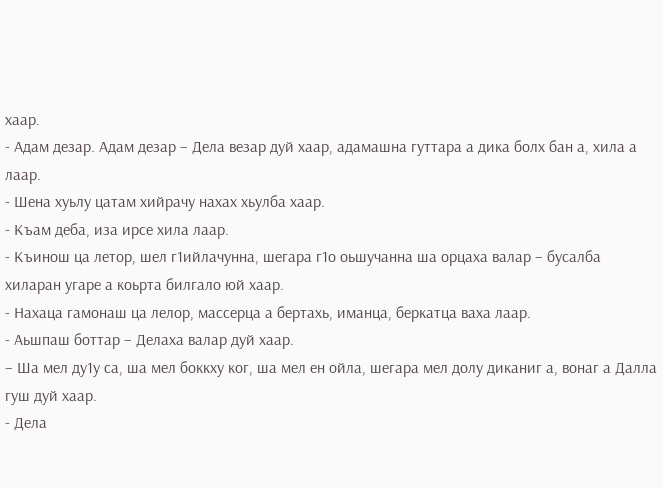хаар.
- Адам дезар. Адам дезар – Дела везар дуй хаар, адамашна гуттара а дика болх бан а, хила а лаар.
- Шена хуьлу цатам хийрачу нахах хьулба хаар.
- Къам деба, иза ирсе хила лаар.
- Къинош ца летор, шел г1ийлачунна, шегара г1о оьшучанна ша орцаха валар – бусалба хиларан угаре а коьрта билгало юй хаар.
- Нахаца гамонаш ца лелор, массерца а бертахь, иманца, беркатца ваха лаар.
- Аьшпаш боттар – Делаха валар дуй хаар.
– Ша мел ду1у са, ша мел боккху ког, ша мел ен ойла, шегара мел долу диканиг а, вонаг а Далла гуш дуй хаар.
- Дела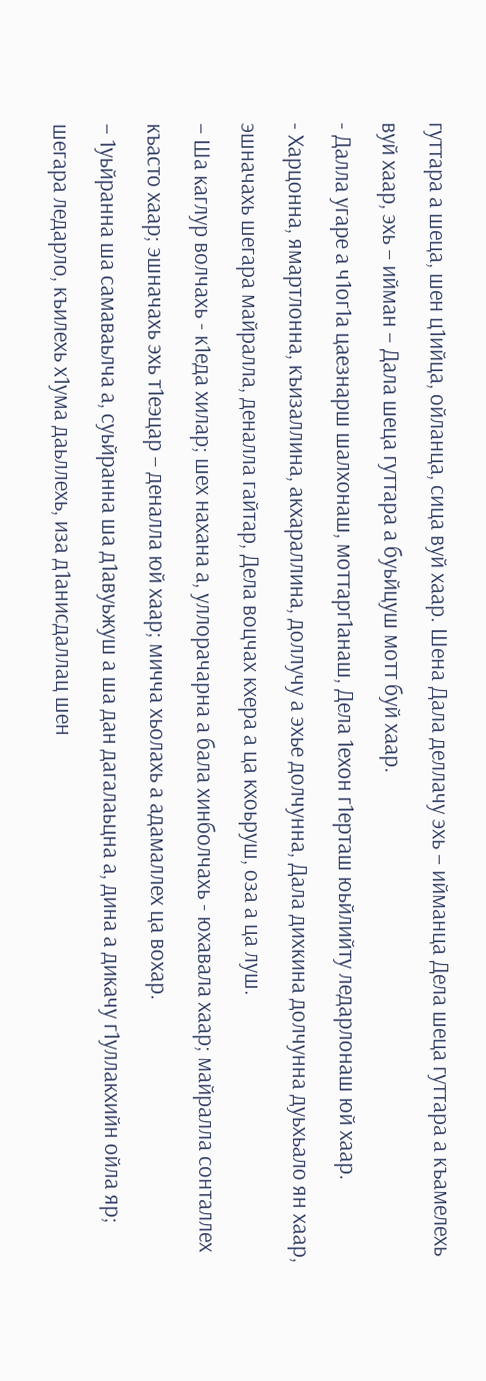гуттара а шеца, шен ц1ийца, ойланца, сица вуй хаар. Шена Дала деллачу эхь – ийманца Дела шеца гуттара а къамелехь вуй хаар, эхь – ийман – Дала шеца гуттара а буьйцуш мотт буй хаар.
- Далла угаре а ч1ог1а цаезнарш шалхонаш, моттарг1анаш, Дела 1ехон г1ерташ юьйлийту ледарлонаш юй хаар.
- Харцонна, ямартлонна, къизаллина, акхараллина, доллучу а эхье долчунна, Дала дихкина долчунна дуьхьало ян хаар, эшначахь шегара майралла, деналла гайтар, Дела воцчах кхера а ца кхоьруш, оза а ца луш.
– Ша каглур волчахь - к1еда хилар; шех нахана а, уллорачарна а бала хинболчахь - юхавала хаар; майралла сонталлех къасто хаар; эшначахь эхь т1еэцар – деналла юй хаар; мичча хьолахь а адамаллех ца вохар.
– 1уьйранна ша самаваьлча а, суьйранна ша д1авуьжуш а ша дан дагалаьцна а, дина а дикачу г1уллакхийн ойла яр; шегара ледарло, къилехь х1ума даьллехь, иза д1анисдаллац шен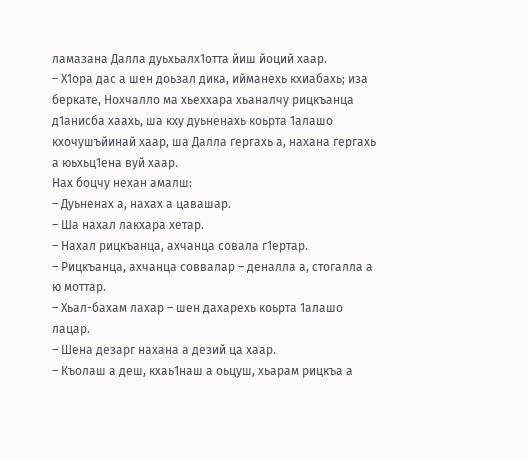ламазана Далла дуьхьалх1отта йиш йоций хаар.
– Х1ора дас а шен доьзал дика, ийманехь кхиабахь; иза беркате, Нохчалло ма хьеххара хьаналчу рицкъанца д1анисба хаахь, ша кху дуьненахь коьрта 1алашо кхочушъйинай хаар, ша Далла гергахь а, нахана гергахь а юьхьц1ена вуй хаар.
Нах боцчу нехан амалш:
– Дуьненах а, нахах а цавашар.
– Ша нахал лакхара хетар.
– Нахал рицкъанца, ахчанца совала г1ертар.
– Рицкъанца, ахчанца соввалар – деналла а, стогалла а ю моттар.
– Хьал-бахам лахар – шен дахарехь коьрта 1алашо лацар.
– Шена дезарг нахана а дезий ца хаар.
– Къолаш а деш, кхаь1наш а оьцуш, хьарам рицкъа а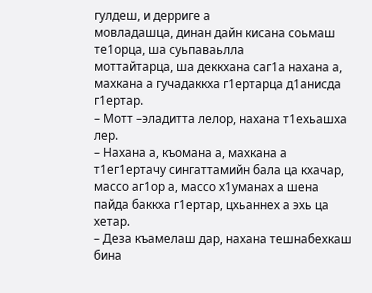гулдеш, и дерриге а
мовладашца, динан дайн кисана соьмаш те1орца, ша суьпаваьлла
моттайтарца, ша деккхана саг1а нахана а, махкана а гучадаккха г1ертарца д1анисда г1ертар.
– Мотт –эладитта лелор, нахана т1ехьашха лер.
– Нахана а, къомана а, махкана а т1ег1ертачу сингаттамийн бала ца кхачар, массо аг1ор а, массо х1уманах а шена пайда баккха г1ертар, цхьаннех а эхь ца хетар.
– Деза къамелаш дар, нахана тешнабехкаш бина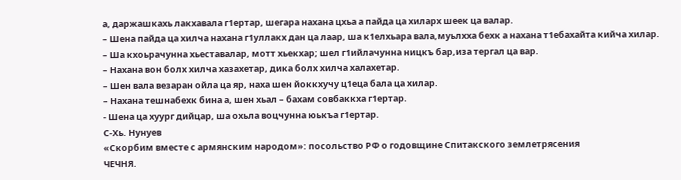а, даржашкахь лакхавала г1ертар, шегара нахана цхьа а пайда ца хиларх шеек ца валар.
– Шена пайда ца хилча нахана г1уллакх дан ца лаар, ша к1елхьара вала,муьлхха бехк а нахана т1ебахайта кийча хилар.
– Ша кхоьрачунна хьеставалар, мотт хьекхар; шел г1ийлачунна ницкъ бар,иза тергал ца вар.
– Нахана вон болх хилча хазахетар, дика болх хилча халахетар.
– Шен вала везаран ойла ца яр, наха шен йоккхучу ц1еца бала ца хилар.
– Нахана тешнабехк бина а, шен хьал – бахам совбаккха г1ертар.
- Шена ца хуург дийцар, ша охьла воцчунна юькъа г1ертар.
С-Хь. Нунуев
«Скорбим вместе с армянским народом»: посольство РФ о годовщине Спитакского землетрясения
ЧЕЧНЯ.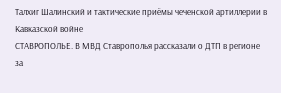Талхиг Шалинский и тактические приёмы чеченской артиллерии в Кавказской войне
СТАВРОПОЛЬЕ. В МВД Ставрополья рассказали о ДТП в регионе за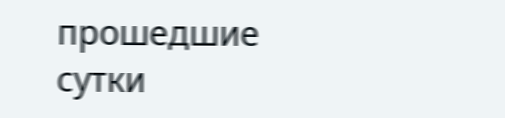прошедшие сутки